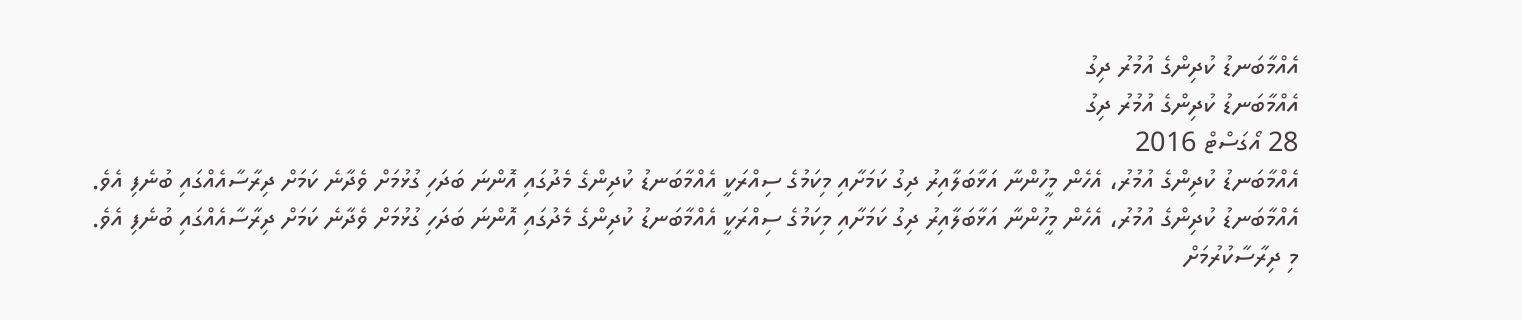އެއްމާބަނޑު ކުދިންގެ އުމުރު ދިގު
އެއްމާބަނޑު ކުދިންގެ އުމުރު ދިގު
28 އޯގަސްޓް 2016
އެއްމާބަނޑު ކުދިންގެ އުމުރު، އެހެން މީހުންނާ އަޅާބަލާއިރު ދިގު ކަމަށާއި މިކަމުގެ ސިއްރަކީ އެއްމާބަނޑު ކުދިންގެ މެދުގައި އޮންނަ ބަދަހި ގުޅުމަށް ވެދާނެ ކަމަށް ދިރާސާއެއްގައި ބުނެފި އެވެ.
އެއްމާބަނޑު ކުދިންގެ އުމުރު، އެހެން މީހުންނާ އަޅާބަލާއިރު ދިގު ކަމަށާއި މިކަމުގެ ސިއްރަކީ އެއްމާބަނޑު ކުދިންގެ މެދުގައި އޮންނަ ބަދަހި ގުޅުމަށް ވެދާނެ ކަމަށް ދިރާސާއެއްގައި ބުނެފި އެވެ.
މި ދިރާސާކުރުމަށް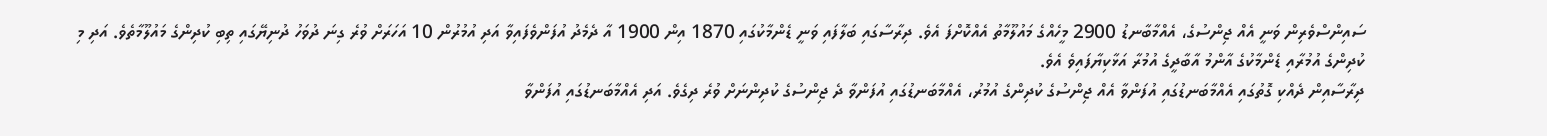ސައިންސްވެރިން ވަނީ އެއް ޖިންސުގެ، އެއްމާބާނޑު 2900 މީހެއްގެ މައުލޫމާތު އެއްކޮށްފަ އެވެ. ދިރާސާގައި ބަލާފައި ވަނީ ޑެންމާކުގައި 1870 އިން 1900 އާ ދެމެދު އުފަންވެފައިވާ އަދި އުމުރުން 10 އަހަރަށް ވުރެ ގިނަ ދުވަހު ދުނިޔޭގައި ތިބި ކުދިންގެ މައުލޫމާތެވެ. އަދި މި ކުދިންގެ އުމުރާއި ޑެންމާކުގެ އާންމު އާބާދީގެ އުމުރާ އަޅާކިޔާފައިވެ އެވެ.
ދިރާސާއިން ދެއްކި ގޮތުގައި އެއްމާބަނޑުގައި އުފަންވާ އެއް ޖިންސުގެ ކުދިންގެ އުމުރު، އެއްމާބަނޑުގައި އުފަންވާ ދެ ޖިންސުގެ ކުދިންނަށް ވުރެ ދިގެވެ. އަދި އެއްމާބަނޑުގައި އުފަންވާ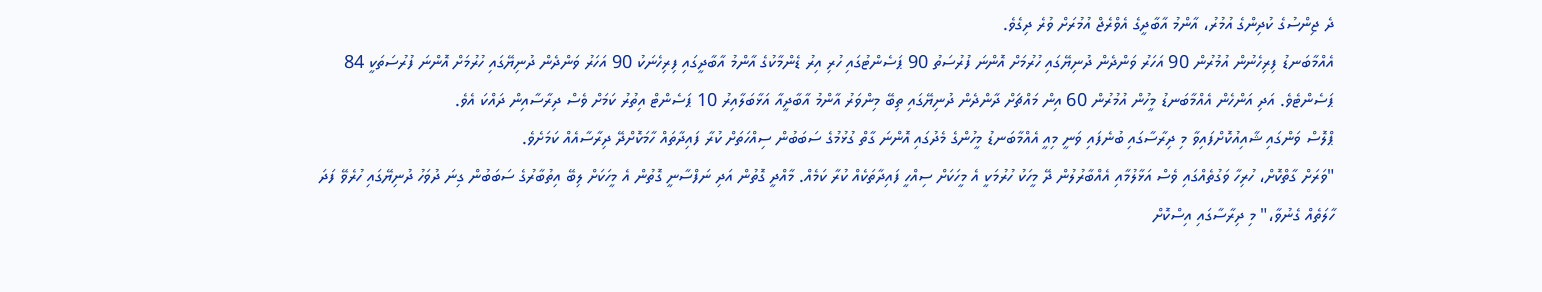ދެ ޖިންސުގެ ކުދިންގެ އުމުރު، އާންމު އާބާދީގެ އެވްރެޖް އުމުރަށް ވުރެ ދިގެވެ.
އެއްމާބަނޑު ފިރިހެނުން އުމުރުން 90 އަހަރު ވަންދެން ދުނިޔޭގައި ހުރުމަށް އޮންނަ ފުރުސަތު 90 ޕަސެންޓުގައި ހުރި އިރު ޑެންމާކުގެ އާންމު އާބާދީގައި ފިރިހެނަކު 90 އަހަރު ވަންދެން ދުނިޔޭގައި ހުރުމަށް އޮންނަ ފުރުސަތަކީ 84 ޕަސެންޓެވެ. އަދި އަންހެން އެއްމާބަނޑު މީހުން އުމުރުން 60 އިން މައްޗަށް ދާންދެން ދުނިޔޭގައި ތިބޭ މިންވަރު އާންމު އާބާދީއާ އަޅާބަލާއިރު 10 ޕަސެންޓް އިތުރު ކަމަށް ވެސް ދިރާސާއިން ދައްކަ އެވެ.
ޕްލޮސް ވަންގައި ޝާއިއުކޮށްފައިވާ މި ދިރާސާގައި ބުނެފައި ވަނީ މިއީ އެއްމާބަނޑު މީހުންގެ މެދުގައި އޮންނަ ގާތް ގުޅުމުގެ ސަބަބުން ސިއްހަތަށް ކުރާ ފައިދާތައް ހާމަކޮށްދޭ ދިރާސާއެއް ކަމަށެވެ.
"ވަރަށް ގާތްކޮށް، ހުރިހާ ވަގުތެއްގައި ވެސް އަޅާލުމާއި އެއްބާރުލުން ދޭ މީހަކު ހުރުމަކީ އެ މީހަކަށް ސިއްހީ ފައިދާތަކެއް ކުރާ ކަމެއް. މާއްދީ ގޮތުން އަދި ނަފްސާނީ ގޮތުން އެ މީހަކަށް ލިބޭ އިތުބާރުގެ ސަބަބުން ގިނަ ދުވަހު ދުނިޔޭގައި ހުރެވޭ ފަދަ ހާލަތެއް ގެނުވާ،" މި ދިރާސާގައި އިސްކޮށް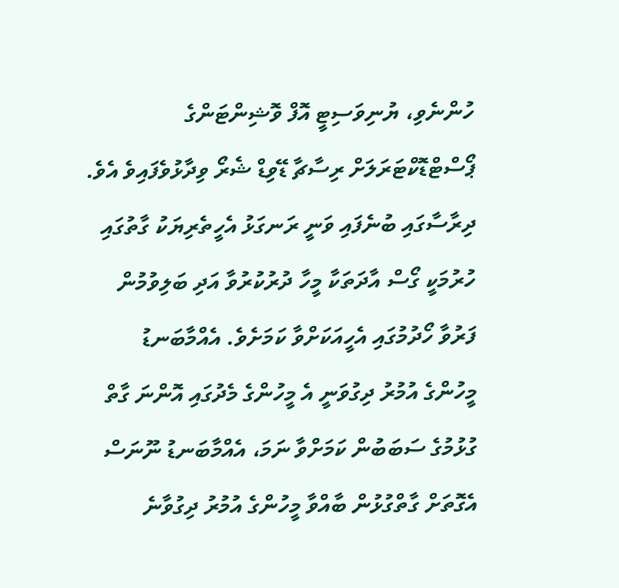ހުންނެވި، ޔުނިވަސިޓީ އޮފް ވޮޝިންޓަންގެ ޕޯސްޓްޑޮކްޓަރަލަށް ރިސާޗާ ޑޭވިޑް ޝެރޯ ވިދާޅުވެފައިވެ އެވެ.
ދިރާސާގައި ބުނެފައި ވަނީ ރަނގަޅު އެހީތެރިޔަކު ގާތުގައި ހުރުމަކީ ގޯސް އާދަތަކާ މީހާ ދުރުކުރުވާ އަދި ބަލިވުމުން ފަރުވާ ހޯދުމުގައި އެހީއަކަށްވާ ކަމަށެވެ. އެއްމާބަނޑު މީހުންގެ އުމުރު ދިގުވަނީ އެ މީހުންގެ މެދުގައި އޮންނަ ގާތް ގުޅުމުގެ ސަބަބުން ކަމަށްވާ ނަމަ، އެއްމާބަނޑު ނޫނަސް އެގޮތަށް ގާތްގުޅުން ބާއްވާ މީހުންގެ އުމުރު ދިގުވާނެ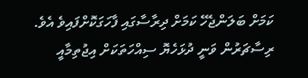ކަމަށް ބަލަންޖެހޭ ކަމަށް ދިރާސާގައި ފާހަގަކޮށްފައިވެ އެވެ.
ރިސާޗަރުން ވަނީ ދުޅަހެޔޮ ސިއްހަތަކަށް އިޖުތިމާއީ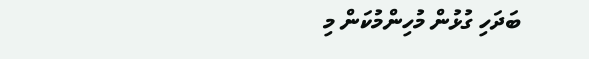ބަދަހި ގުޅުން މުހިންމުކަން މި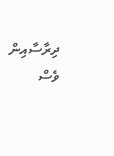ދިރާސާއިން ވެސް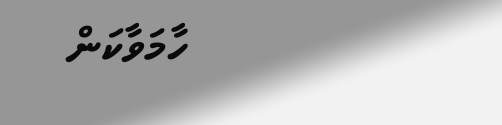ހާމަވާކަން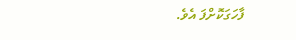ފާހަގަކޮށްފަ އެވެ.